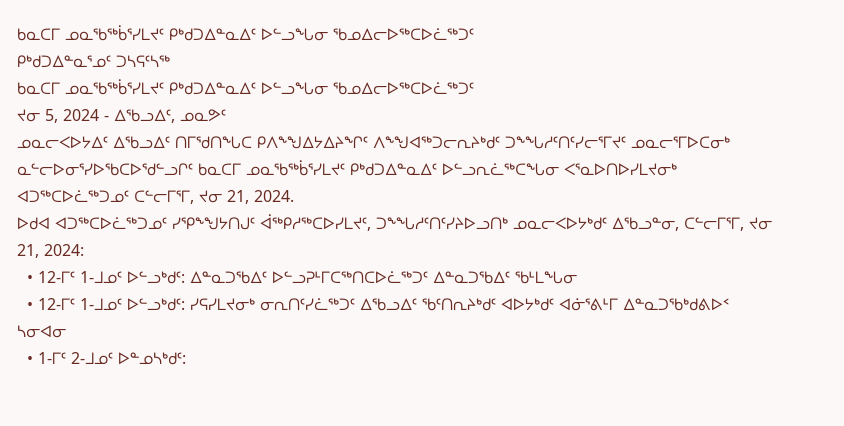ᑲᓇᑕᒥ ᓄᓇᖃᖅᑳᕐᓯᒪᔪᑦ ᑭᒃᑯᑐᐃᓐᓇᐃᑦ ᐅᓪᓗᖓᓂ ᖃᓄᐃᓕᐅᖅᑕᐅᓛᖅᑐᑦ
ᑭᒃᑯᑐᐃᓐᓇᕐᓄᑦ ᑐᓴᕋᑦᓴᖅ
ᑲᓇᑕᒥ ᓄᓇᖃᖅᑳᕐᓯᒪᔪᑦ ᑭᒃᑯᑐᐃᓐᓇᐃᑦ ᐅᓪᓗᖓᓂ ᖃᓄᐃᓕᐅᖅᑕᐅᓛᖅᑐᑦ
ᔪᓂ 5, 2024 - ᐃᖃᓗᐃᑦ, ᓄᓇᕗᑦ
ᓄᓇᓕᐸᐅᔭᐃᑦ ᐃᖃᓗᐃᑦ ᑎᒥᖁᑎᖓᑕ ᑭᐱᖕᖑᐃᔭᐃᔨᖏᑦ ᐱᖕᖑᐊᖅᑐᓕᕆᔨᒃᑯᑦ ᑐᖕᖓᓱᑦᑎᑦᓯᓕᕐᒥᔪᑦ ᓄᓇᓕᕐᒥᐅᑕᓂᒃ ᓇᓪᓕᐅᓂᕐᓯᐅᖃᑕᐅᖁᓪᓗᒋᑦ ᑲᓇᑕᒥ ᓄᓇᖃᖅᑳᕐᓯᒪᔪᑦ ᑭᒃᑯᑐᐃᓐᓇᐃᑦ ᐅᓪᓗᕆᓛᖅᑕᖓᓂ ᐸᕐᓇᐅᑎᐅᓯᒪᔪᓂᒃ ᐊᑐᖅᑕᐅᓛᖅᑐᓄᑦ ᑕᓪᓕᒥᕐᒥ, ᔪᓂ 21, 2024.
ᐅᑯᐊ ᐊᑐᖅᑕᐅᓛᖅᑐᓄᑦ ᓯᕿᖕᖑᔭᑎᒍᑦ ᐋᖅᑭᓱᖅᑕᐅᓯᒪᔪᑦ, ᑐᖕᖓᓱᑦᑎᑦᓯᔨᐅᓗᑎᒃ ᓄᓇᓕᐸᐅᔭᒃᑯᑦ ᐃᖃᓗᓐᓂ, ᑕᓪᓕᒥᕐᒥ, ᔪᓂ 21, 2024:
  • 12-ᒥᑦ 1-ᒧᓄᑦ ᐅᓪᓗᒃᑯᑦ: ᐃᓐᓇᑐᖃᐃᑦ ᐅᓪᓗᕈᒻᒥᑕᖅᑎᑕᐅᓛᖅᑐᑦ ᐃᓐᓇᑐᖃᐃᑦ ᖃᒻᒪᖓᓂ
  • 12-ᒥᑦ 1-ᒧᓄᑦ ᐅᓪᓗᒃᑯᑦ: ᓯᕋᓯᒪᔪᓂᒃ ᓂᕆᑎᑦᓯᓛᖅᑐᑦ ᐃᖃᓗᐃᑦ ᖃᑦᑎᕆᔨᒃᑯᑦ ᐊᐅᔭᒃᑯᑦ ᐊᓃᕐᕕᒻᒥ ᐃᓐᓇᑐᖃᒃᑯᕕᐅᑉ ᓴᓂᐊᓂ
  • 1-ᒥᑦ 2-ᒧᓄᑦ ᐅᓐᓄᓴᒃᑯᑦ: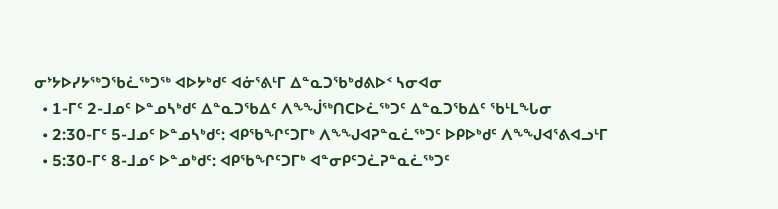ᓂᔾᔭᐅᓯᔭᖅᑐᖃᓛᖅᑐᖅ ᐊᐅᔭᒃᑯᑦ ᐊᓃᕐᕕᒻᒥ ᐃᓐᓇᑐᖃᒃᑯᕕᐅᑉ ᓴᓂᐊᓂ
  • 1-ᒥᑦ 2-ᒧᓄᑦ ᐅᓐᓄᓴᒃᑯᑦ ᐃᓐᓇᑐᖃᐃᑦ ᐱᖕᖒᖅᑎᑕᐅᓛᖅᑐᑦ ᐃᓐᓇᑐᖃᐃᑦ ᖃᒻᒪᖓᓂ
  • 2:30-ᒥᑦ 5-ᒧᓄᑦ ᐅᓐᓄᓴᒃᑯᑦ: ᐊᑭᖃᖏᑦᑐᒥᒃ ᐱᖕᖑᐊᕈᓐᓇᓛᖅᑐᑦ ᐅᑭᐅᒃᑯᑦ ᐱᖕᖑᐊᕐᕕᐊᓗᒻᒥ
  • 5:30-ᒥᑦ 8-ᒧᓄᑦ ᐅᓐᓄᒃᑯᑦ: ᐊᑭᖃᖏᑦᑐᒥᒃ ᐊᓐᓂᑭᑦᑐᓛᕈᓐᓇᓛᖅᑐᑦ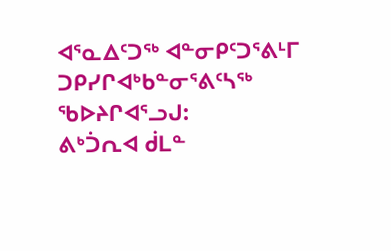ᐊᕐᓇᐃᑦᑐᖅ ᐊᓐᓂᑭᑦᑐᕐᕕᒻᒥ
ᑐᑭᓯᒋᐊᒃᑲᓐᓂᕐᕕᑦᓴᖅ ᖃᐅᔨᒋᐊᕐᓗᒍ:
ᕕᒃᑑᕆᐊ ᑰᒪᓐ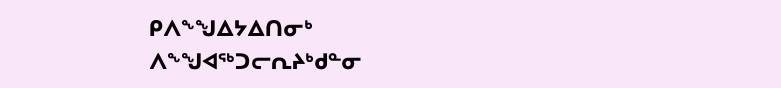ᑭᐱᖕᖑᐃᔭᐃᑎᓂᒃ ᐱᖕᖑᐊᖅᑐᓕᕆᔨᒃᑯᓐᓂ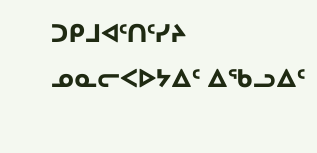ᑐᑭᒧᐊᑦᑎᑦᓯᔨ
ᓄᓇᓕᐸᐅᔭᐃᑦ ᐃᖃᓗᐃᑦ